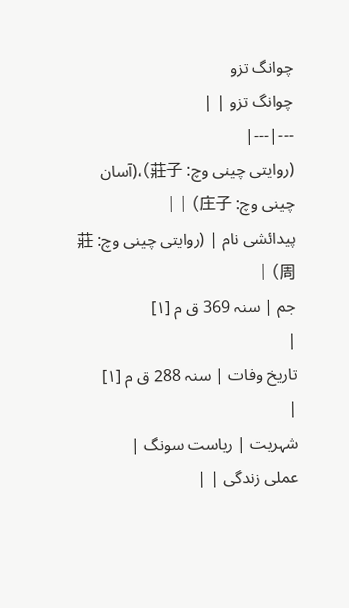چوانگ تزو
چوانگ تزو | |
---|---|
(روایتی چینی وچ: 莊子)،(آسان چینی وچ: 庄子) | |
پیدائشی نام | (روایتی چینی وچ: 莊周) |
جم | سنہ 369 ق م [۱]
|
تاریخ وفات | سنہ 288 ق م [۱]
|
شہریت | ریاست سونگ |
عملی زندگی | |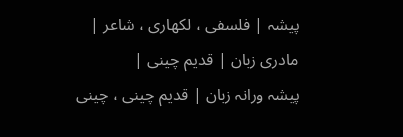پیشہ | فلسفی ، لکھاری ، شاعر |
مادری زبان | قدیم چینی |
پیشہ ورانہ زبان | قدیم چینی ، چینی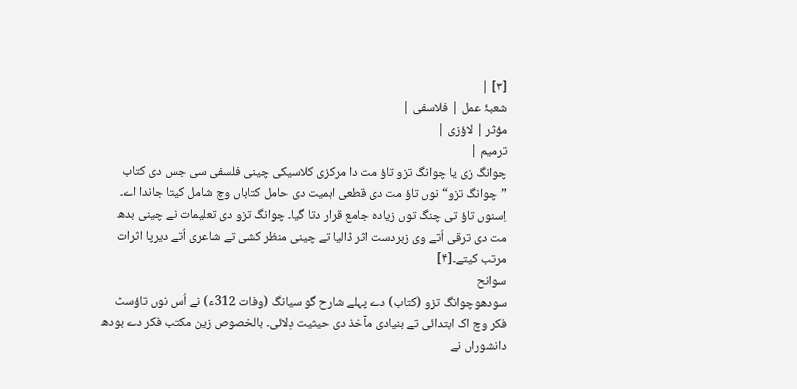[۳] |
شعبۂ عمل | فلاسفی |
مؤثر | لاؤزی |
ترمیم |
چوانگ زی یا چوانگ تزو تاؤ مت دا مرکزی کلاسیکی چینی فلسفی سی جس دی کتاب ”چوانگ تزو“ نوں تاؤ مت دی قطعی اہمیت دی حامل کتاباں وچ شامل کیتا جاندا اے۔ اِسنوں تاؤ تی چنگ توں زیادہ جامع قرار دتا گیا۔ چوانگ تزو دی تعلیمات نے چینی بدھ مت دی ترقی اُتے وی زبردست اثر ڈالیا تے چینی منظر کشی تے شاعری اُتے دیرپا اثرات مرتب کیتے۔[۴]
سوانح
سودھوچوانگ تزو (کتاب) دے پہلے شارح گو سیانگ (وفات 312ء) نے اُس نوں تاؤسٹ فکر وچ اک ابتدائی تے بنیادی مآخذ دی حیثیت دِلائی۔ بالخصوص زین مکتب فکر دے بودھ دانشوراں نے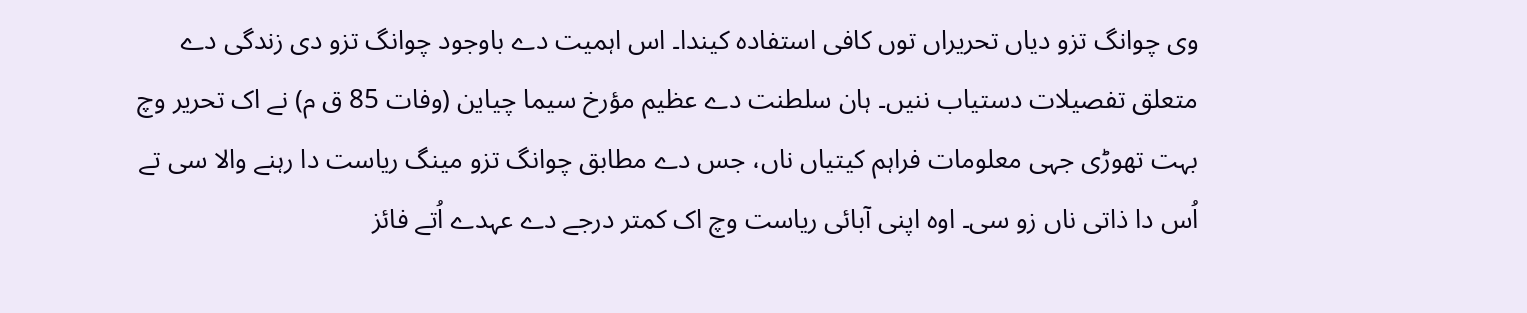وی چوانگ تزو دیاں تحریراں توں کافی استفادہ کیندا۔ اس اہمیت دے باوجود چوانگ تزو دی زندگی دے متعلق تفصیلات دستیاب ننيں۔ ہان سلطنت دے عظیم مؤرخ سیما چیاین (وفات 85 ق م) نے اک تحریر وچ بہت تھوڑی جہی معلومات فراہم کيتیاں ناں، جس دے مطابق چوانگ تزو مینگ ریاست دا رہنے والا سی تے اُس دا ذاتی ناں زو سی۔ اوہ اپنی آبائی ریاست وچ اک کمتر درجے دے عہدے اُتے فائز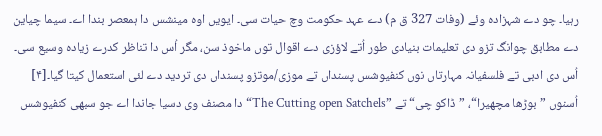رہیا۔ چو دے شہزادہ وئے (وفات 327 ق م) دے عہد حکومت وچ حیات سی۔ ایويں اوہ مینشس دا ہمعصر بندا اے۔ سیما چیاین دے مطابق چوانگ تزو دی تعلیمات بنیادی طور اُتے لاؤزی دے اقوال توں ماخوذ سن، مگر اُس دا تناظر کدرے زیادہ وسیع سی۔ اُس دی ادبی تے فلسفیانہ مہارتاں نوں کنفیوشس پسنداں تے موزی/موتزو پسنداں دی تردید دے لئی استعمال کیتا گیا۔[۴] اُسنوں ”بوڑھا مچھیرا“، ”ڈاکو چی“ تے ”The Cutting open Satchels“ دا مصنف وی دسیا جاندا اے جو سبھی کنفیوشس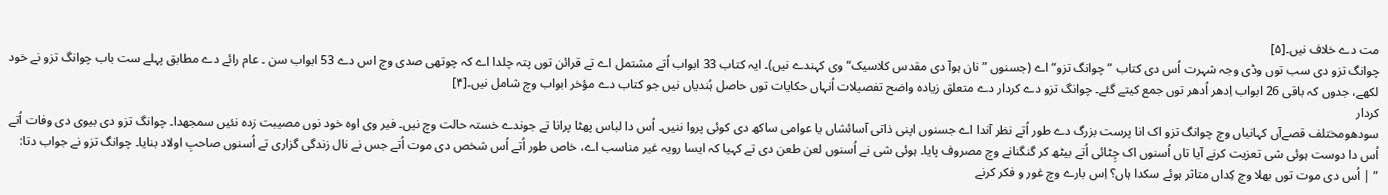مت دے خلاف نيں۔[۵]
چوانگ تزو دی سب توں وڈی وجہ شہرت اُس دی کتاب ”چوانگ تزو“ اے (جسنوں ”نان ہوآ دی مقدس کلاسیک“ وی کہندے نيں)۔ ایہ کتاب 33 ابواب اُتے مشتمل اے تے قرائن توں پتہ چلدا اے کہ چوتھی صدی وچ اس دے 53 ابواب سن ۔ عام رائے دے مطابق پہلے ست باب چوانگ تزو نے خود لکھے، جدوں کہ باقی 26 ابواب اِدھر اُدھر توں جمع کیتے گئے۔ چوانگ تزو دے کردار دے متعلق زیادہ واضح تفصیلات اُنہاں حکایات توں حاصل ہُندیاں نيں جو کتاب دے مؤخر ابواب وچ شامل نيں۔[۴]
کردار
سودھومختلف قصےآں کہانیاں وچ چوانگ تزو اک انا پرست بزرگ دے طور اُتے نظر آندا اے جسنوں اپنی ذاتی آسائشاں یا عوامی ساکھ دی کوئی پروا ننيں۔ اُس دا لباس پھٹا پرانا تے جوندے خستہ حالت وچ نيں۔ فیر وی اوہ خود نوں مصیبت زدہ نئيں سمجھدا۔ چوانگ تزو دی بیوی دی وفات اُتے اُس دا دوست ہوئی شی تعزیت کرنے آیا تاں اُسنوں اک چِٹائی اُتے بیٹھ کر گنگنانے وچ مصروف پایا۔ ہوئی شی نے اُسنوں لعن طعن دی تے کہیا کہ ایسا رویہ غیر مناسب اے، خاص طور اُتے اُس شخص دی موت اُتے جس نے نال زندگی گزاری تے اُسنوں صاحبِ اولاد بنایا۔ چوانگ تزو نے جواب دتا:
” | اُس دی موت توں بھلا وچ کِداں متاثر ہوئے سکدا ہاں؟ اِس بارے وچ غور و فکر کرنے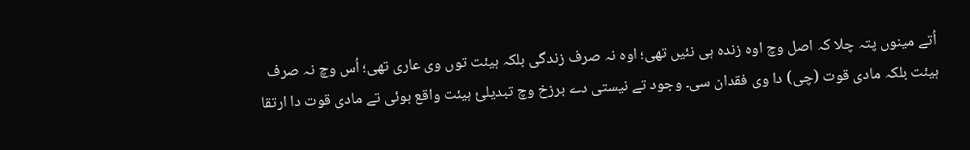اُتے مینوں پتہ چلا کہ اصل وچ اوہ زندہ ہی نئيں تھی؛ اوہ نہ صرف زندگی بلکہ ہیئت توں وی عاری تھی؛ اُس وچ نہ صرف ہیئت بلکہ مادی قوت (چی) دا وی فقدان سی۔ وجود تے نیستی دے برزخ وچ تبدیلئ ہیئت واقع ہوئی تے مادی قوت دا ارتقا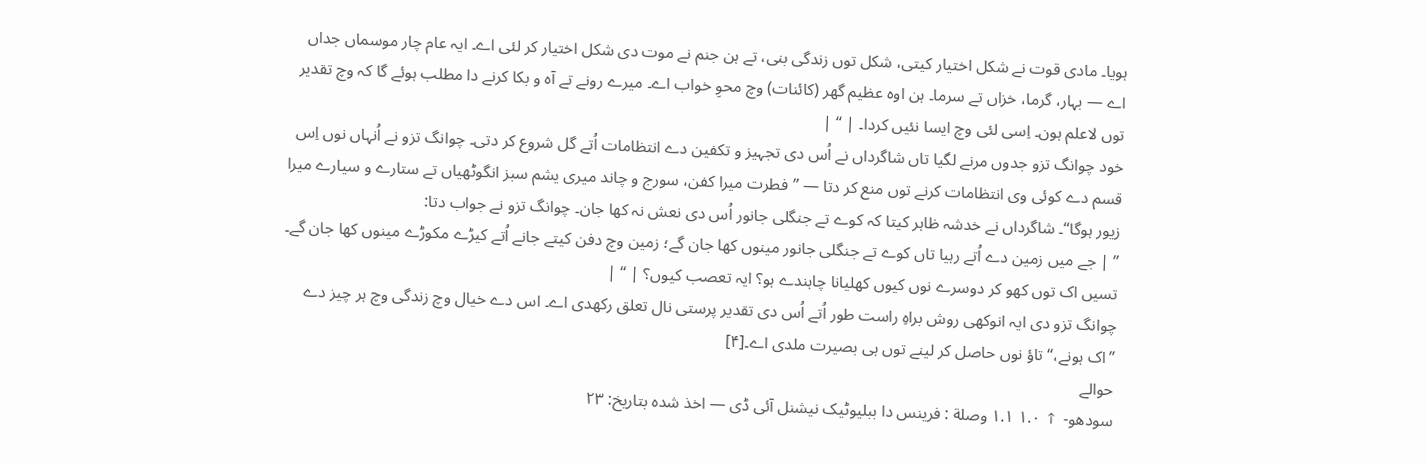ہويا۔ مادی قوت نے شکل اختیار کيتی، شکل توں زندگی بنی، تے ہن جنم نے موت دی شکل اختیار کر لئی اے۔ ایہ عام چار موسماں جداں اے — بہار، گرما، خزاں تے سرما۔ ہن اوہ عظیم گھر (کائنات) وچ محوِ خواب اے۔ میرے رونے تے آہ و بکا کرنے دا مطلب ہوئے گا کہ وچ تقدیر توں لاعلم ہون۔ اِسی لئی وچ ایسا نئيں کردا۔ | “ |
خود چوانگ تزو جدوں مرنے لگیا تاں شاگرداں نے اُس دی تجہیز و تکفین دے انتظامات اُتے گل شروع کر دتی۔ چوانگ تزو نے اُنہاں نوں اِس قسم دے کوئی وی انتظامات کرنے توں منع کر دتا — ”فطرت میرا کفن، سورج و چاند میری یشم سبز انگوٹھیاں تے ستارے و سیارے میرا زیور ہوگا“۔ شاگرداں نے خدشہ ظاہر کیتا کہ کوے تے جنگلی جانور اُس دی نعش نہ کھا جان۔ چوانگ تزو نے جواب دتا:
” | جے ميں زمین دے اُتے رہیا تاں کوے تے جنگلی جانور مینوں کھا جان گے؛ زمین وچ دفن کیتے جانے اُتے کیڑے مکوڑے مینوں کھا جان گے۔ تسيں اک توں کھو کر دوسرے نوں کیوں کھلیانا چاہندے ہو؟ ایہ تعصب کیوں؟ | “ |
چوانگ تزو دی ایہ انوکھی روش براہِ راست طور اُتے اُس دی تقدیر پرستی نال تعلق رکھدی اے۔ اس دے خیال وچ زندگی وچ ہر چیز دے ”اک ہونے،“ تاؤ نوں حاصل کر لینے توں ہی بصیرت ملدی اے۔[۴]
حوالے
سودھو- ↑ ۱.۰ ۱.۱ وصلة : فرینس دا ببلیوٹیک نیشنل آئی ڈی — اخذ شدہ بتاریخ: ۲۳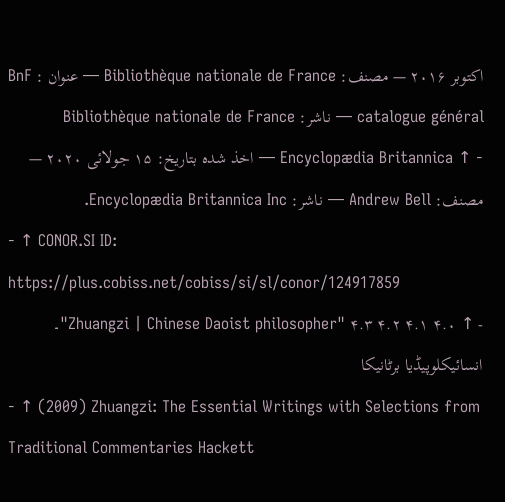اکتوبر ۲۰۱۶ — مصنف: Bibliothèque nationale de France — عنوان : BnF catalogue général — ناشر: Bibliothèque nationale de France
- ↑ Encyclopædia Britannica — اخذ شدہ بتاریخ: ۱۵ جولائی ۲۰۲۰ — مصنف: Andrew Bell — ناشر: Encyclopædia Britannica Inc.
- ↑ CONOR.SI ID: https://plus.cobiss.net/cobiss/si/sl/conor/124917859
- ↑ ۴.۰ ۴.۱ ۴.۲ ۴.۳ "Zhuangzi | Chinese Daoist philosopher"۔ انسائیکلوپیڈیا برٹانیکا
- ↑ (2009) Zhuangzi: The Essential Writings with Selections from Traditional Commentaries Hackett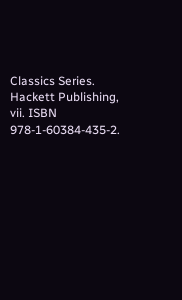Classics Series. Hackett Publishing, vii. ISBN 978-1-60384-435-2.